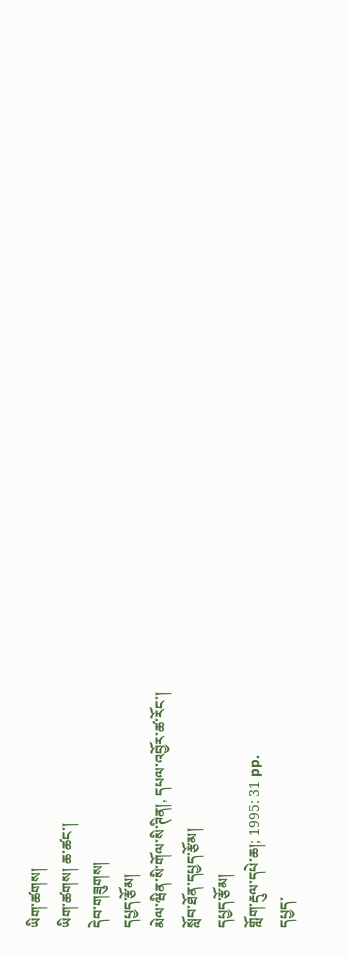ཡིག་ཚགས།
ཡིག་ཚགས། ཆ་ཚང་།
དེབ་གཟུགས།
དཔྱད་རྩོམ།
མེལ་ཝིན་སི་གོལ་སི་ཊིན།, དཔལ་འབྱོར་ཚ་རོང་།
སློབ་ཐོན་དཔྱད་རྩོམ།
དཔྱད་རྩོམ།
གློག་རྡུལ་དཔེ་ཆ།; 1995: 31 pp.
དཔྱད་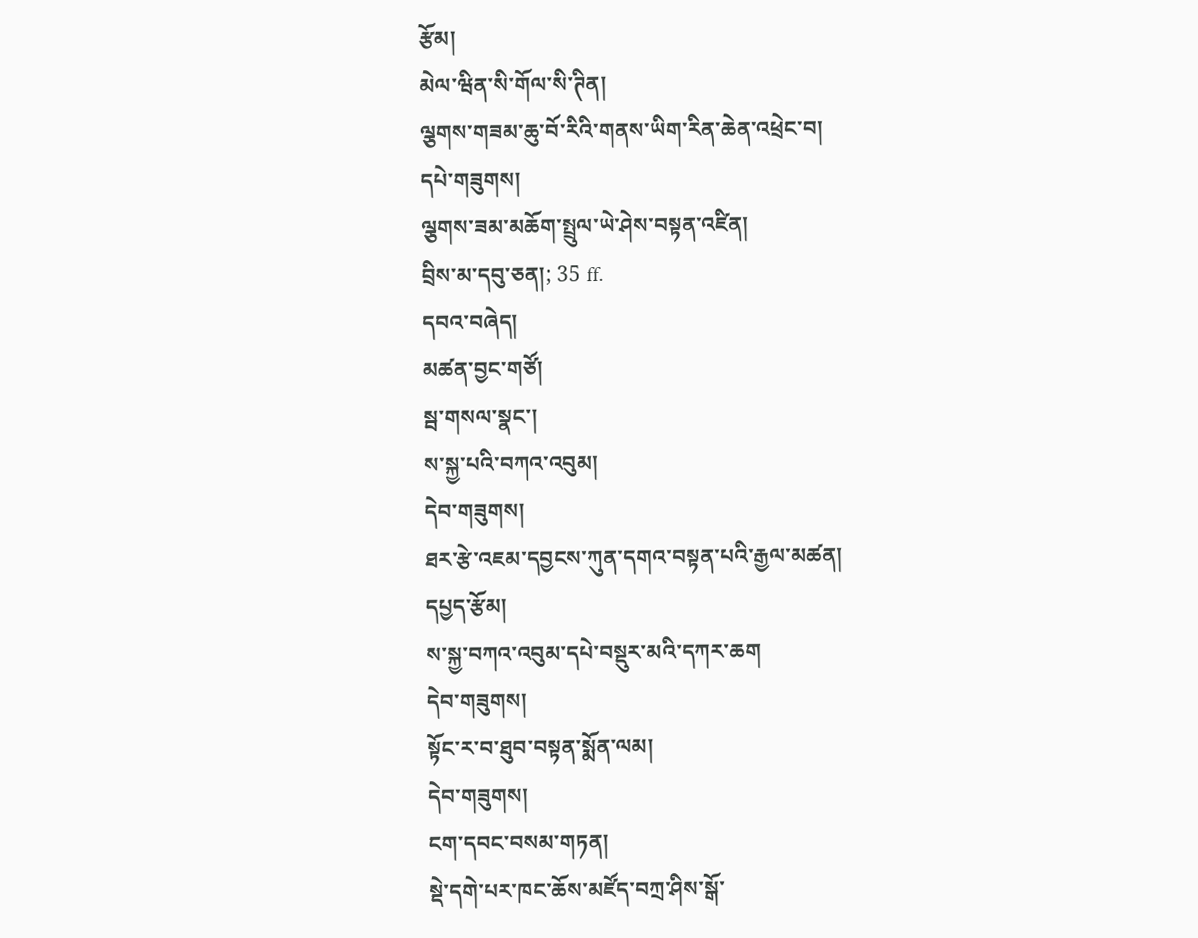རྩོམ།
མེལ་ཝིན་སི་གོལ་སི་ཊིན།
ལྕགས་གཟམ་ཆུ་བོ་རིའི་གནས་ཡིག་རིན་ཆེན་འཕྲེང་བ།
དཔེ་གཟུགས།
ལྕགས་ཟམ་མཆོག་སྤྲུལ་ཡེ་ཤེས་བསྟན་འཛིན།
བྲིས་མ་དབུ་ཅན།; 35 ff.
དབའ་བཞེད།
མཚན་བྱང་གཙོ།
སྦ་གསལ་སྣང་།
ས་སྐྱ་པའི་བཀའ་འབུམ།
དེབ་གཟུགས།
ཐར་རྩེ་འཇམ་དབྱངས་ཀུན་དགའ་བསྟན་པའི་རྒྱལ་མཚན།
དཔྱད་རྩོམ།
ས་སྐྱ་བཀའ་འབུམ་དཔེ་བསྡུར་མའི་དཀར་ཆག
དེབ་གཟུགས།
སྟོང་ར་བ་ཐུབ་བསྟན་སྨོན་ལམ།
དེབ་གཟུགས།
ངག་དབང་བསམ་གཏན།
སྡེ་དགེ་པར་ཁང་ཆོས་མཛོད་བཀྲ་ཤིས་སྒོ་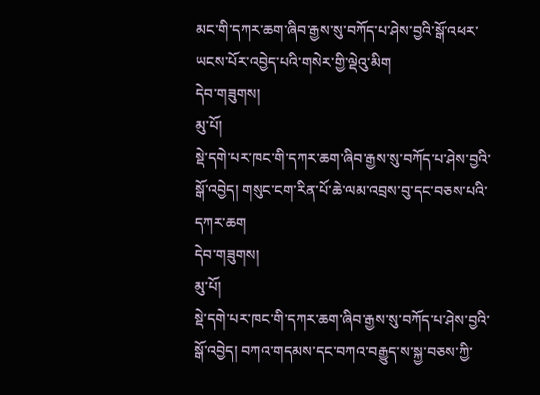མང་གི་དཀར་ཆག་ཞིབ་རྒྱས་སུ་བཀོད་པ་ཤེས་བྱའི་སྒོ་འཕར་ཡངས་པོར་འབྱེད་པའི་གསེར་གྱི་ལྡེའུ་མིག
དེབ་གཟུགས།
མུ་པོ།
སྡེ་དགེ་པར་ཁང་གི་དཀར་ཆག་ཞིབ་རྒྱས་སུ་བཀོད་པ་ཤེས་བྱའི་སྒོ་འབྱེད། གསུང་ངག་རིན་པོ་ཆེ་ལམ་འབྲས་བུ་དང་བཅས་པའི་དཀར་ཆག
དེབ་གཟུགས།
མུ་པོ།
སྡེ་དགེ་པར་ཁང་གི་དཀར་ཆག་ཞིབ་རྒྱས་སུ་བཀོད་པ་ཤེས་བྱའི་སྒོ་འབྱེད། བཀའ་གདམས་དང་བཀའ་བརྒྱུད་ས་སྐྱ་བཅས་ཀྱི་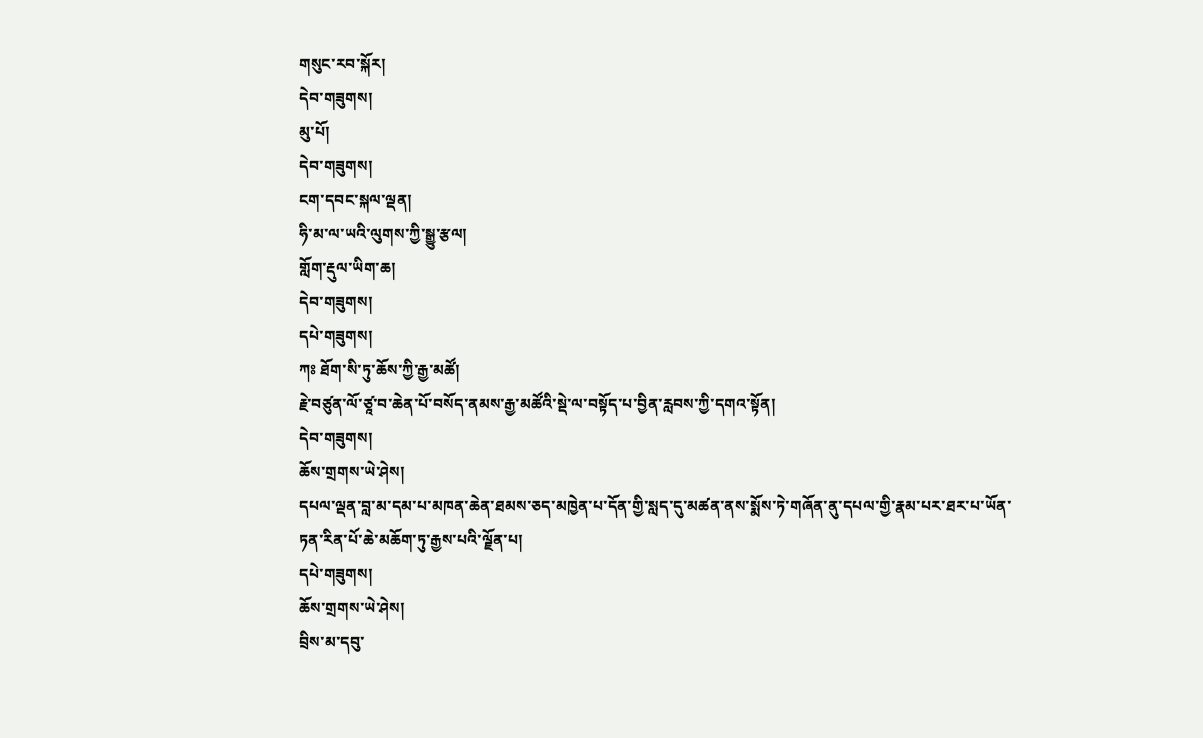གསུང་རབ་སྐོར།
དེབ་གཟུགས།
མུ་པོ།
དེབ་གཟུགས།
ངག་དབང་སྐལ་ལྡན།
ཧི་མ་ལ་ཡའི་ལུགས་ཀྱི་སྒྱུ་རྩལ།
གློག་རྡུལ་ཡིག་ཆ།
དེབ་གཟུགས།
དཔེ་གཟུགས།
ཀཿ ཐོག་སི་ཏུ་ཆོས་ཀྱི་རྒྱ་མཚོ།
རྗེ་བཙུན་ལོ་ཙཱ་བ་ཆེན་པོ་བསོད་ནམས་རྒྱ་མཚོའི་སྡེ་ལ་བསྟོད་པ་བྱིན་རླབས་ཀྱི་དགའ་སྟོན།
དེབ་གཟུགས།
ཆོས་གྲགས་ཡེ་ཤེས།
དཔལ་ལྡན་བླ་མ་དམ་པ་མཁན་ཆེན་ཐམས་ཅད་མཁྱེན་པ་དོན་གྱི་སླད་དུ་མཚན་ནས་སྨོས་ཏེ་གཞོན་ནུ་དཔལ་གྱི་རྣམ་པར་ཐར་པ་ཡོན་ཏན་རིན་པོ་ཆེ་མཆོག་ཏུ་རྒྱས་པའི་ལྗོན་པ།
དཔེ་གཟུགས།
ཆོས་གྲགས་ཡེ་ཤེས།
བྲིས་མ་དབུ་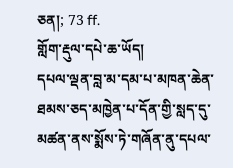ཅན།; 73 ff.
གློག་རྡུལ་དཔེ་ཆ་ཡོད།
དཔལ་ལྡན་བླ་མ་དམ་པ་མཁན་ཆེན་ཐམས་ཅད་མཁྱེན་པ་དོན་གྱི་སླད་དུ་མཚན་ནས་སྨོས་ཏེ་གཞོན་ནུ་དཔལ་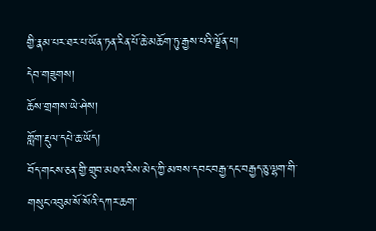གྱི་རྣམ་པར་ཐར་པ་ཡོན་ཏན་རིན་པོ་ཆེ་མཆོག་ཏུ་རྒྱས་པའི་ལྗོན་པ།
དེབ་གཟུགས།
ཆོས་གྲགས་ཡེ་ཤེས།
གློག་རྡུལ་དཔེ་ཆ་ཡོད།
བོད་གངས་ཅན་གྱི་གྲུབ་མཐའ་རིས་མེད་ཀྱི་མཁས་དབང་བརྒྱ་དང་བརྒྱད་ཅུ་ལྷག་གི་གསུང་འབུམ་སོ་སོའི་དཀར་ཆག་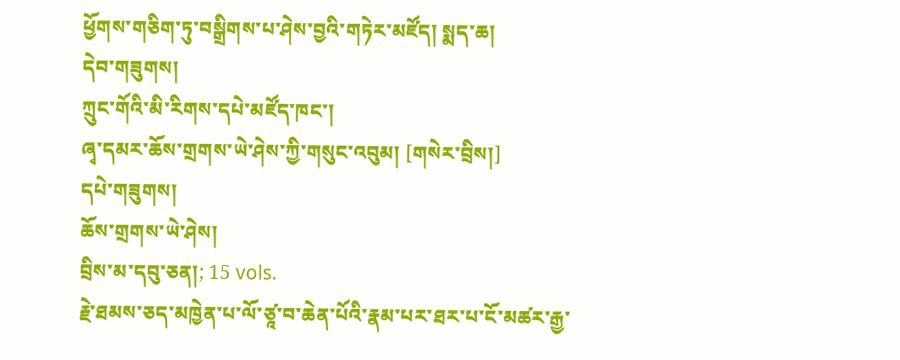ཕྱོགས་གཅིག་ཏུ་བསྒྲིགས་པ་ཤེས་བྱའི་གཏེར་མཛོད། སྨད་ཆ།
དེབ་གཟུགས།
ཀྲུང་གོའི་མི་རིགས་དཔེ་མཛོད་ཁང་།
ཞྭ་དམར་ཆོས་གྲགས་ཡེ་ཤེས་ཀྱི་གསུང་འབུམ། [གསེར་བྲིས།]
དཔེ་གཟུགས།
ཆོས་གྲགས་ཡེ་ཤེས།
བྲིས་མ་དབུ་ཅན།; 15 vols.
རྗེ་ཐམས་ཅད་མཁྱེན་པ་ལོ་ཙཱ་བ་ཆེན་པོའི་རྣམ་པར་ཐར་པ་ངོ་མཚར་རྒྱ་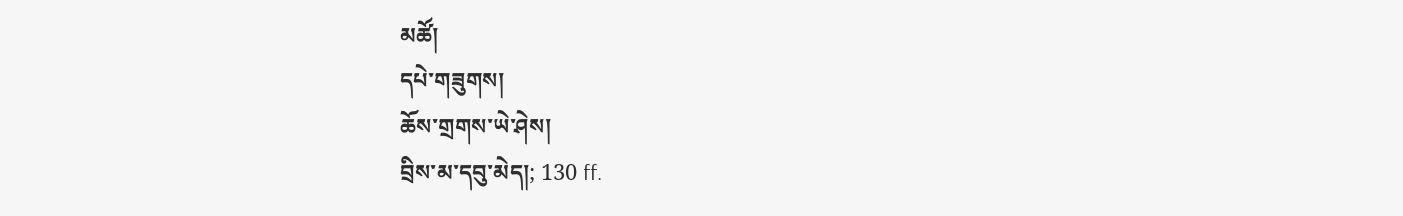མཚོ།
དཔེ་གཟུགས།
ཆོས་གྲགས་ཡེ་ཤེས།
བྲིས་མ་དབུ་མེད།; 130 ff.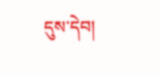དུས་དེབ།